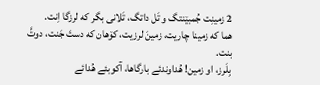2 زمینِت جُمبێنتگ و تَل داتگ، تَلانی بگر که لرزگا اِنت.
هما که زمینا چاریت، زمینَ لرزیت، کۆهان که دستَ جَنت، دوتَّ بنت.
بِلَرز، او زمین! هُداوندئے بارگاها، آکوبئے هُدائے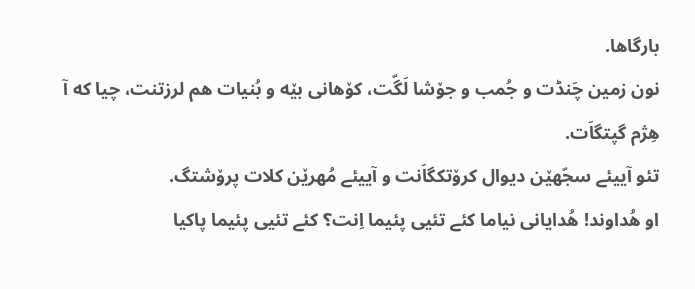بارگاها.
نون زمین چَنڈت و جُمب و جۆشا لَگّت، کۆهانی بێه و بُنیات هم لرزتنت، چیا که آ هِژم گپتگاَت.
تئو آییئے سجّهێن دیوال کرۆتکگاَنت و آییئے مُهرێن کلات پرۆشتگ.
او هُداوند! هُدایانی نیاما کئے تئیی پئیما اِنت؟ کئے تئیی پئیما پاکیا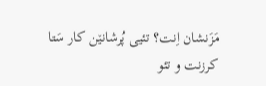مَزَنشان اِنت؟ تئیی پُرشانێن کار سَتا کرزنت و تئو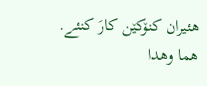هئیران کنۆکێن کارَ کنئے.
هما وهدا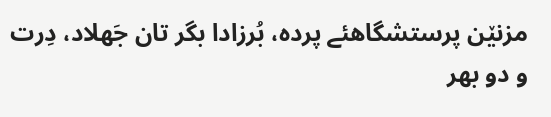مزنێن پرستشگاهئے پرده، بُرزادا بگر تان جَهلاد، دِرت و دو بهر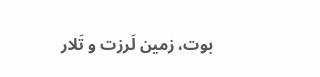بوت، زمین لَرزت و تَلار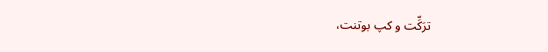ترَکِّت و کپ بوتنت،